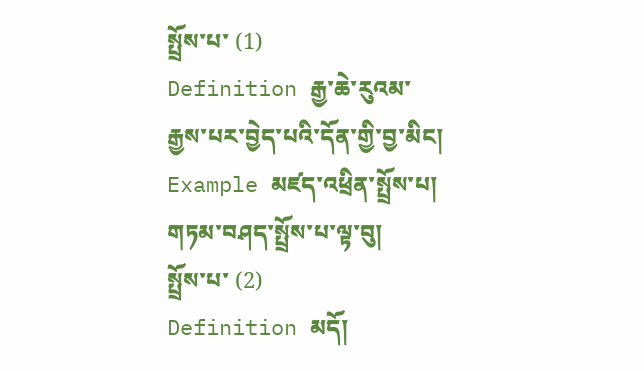སྤྲོས་པ་ (1)
Definition རྒྱ་ཆེ་རུའམ་རྒྱས་པར་བྱེད་པའི་དོན་གྱི་བྱ་མིང།
Example མཛད་འཕྲིན་སྤྲོས་པ། གཏམ་བཤད་སྤྲོས་པ་ལྟ་བུ།
སྤྲོས་པ་ (2)
Definition མདོ།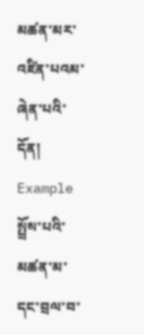མཚན་མར་འཛིན་པའམ་ཞེན་པའི་དོན།
Example སྤྲོས་པའི་མཚན་མ་དང་བྲལ་བ་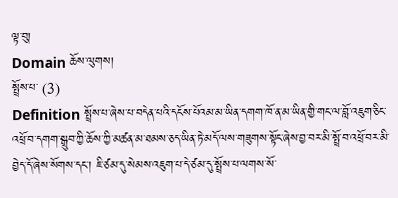ལྟ་བུ།
Domain ཆོས་ལུགས།
སྤྲོས་པ་ (3)
Definition སྤྲོས་པ་ཞེས་པ་བདེན་པའི་དངོས་པོའམ་མ་ཡིན་དགག་ཁོ་ན་མ་ཡིན་གྱི་གང་ལ་བློ་འཇུག་ཅིང་འཕྲོ་བ་དགག་སྒྲུབ་ཀྱི་ཆོས་ཀྱི་མཚན་མ་ཐམས་ཅད་ཡིན་ཏེ་མདོ་ལས་གཟུགས་སྟོང་ཞེས་བྱ་བར་མི་སྤྲོ་བ་འཕྲོ་བར་མི་བྱེད་དོ་ཞེས་སོགས་དང་། ཇི་ཙམ་དུ་སེམས་འཇུག་པ་དེ་ཙམ་དུ་སྤྲོས་པ་ལགས་སོ་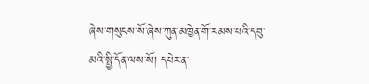ཞེས་གསུངས་སོ་ཞེས་ཀུན་མཁྱེན་གོ་རམས་པའི་དབུ་མའི་སྤྱི་དོན་ལས་སོ། དཔེར་ན་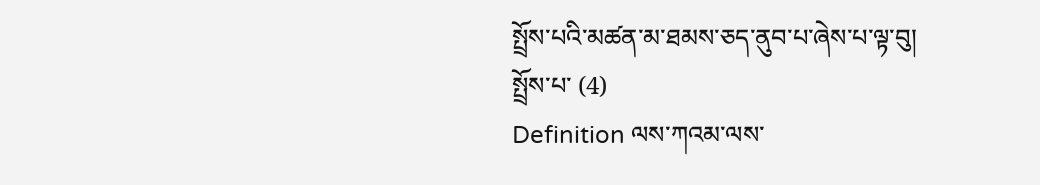སྤྲོས་པའི་མཚན་མ་ཐམས་ཅད་ནུབ་པ་ཞེས་པ་ལྟ་བུ།
སྤྲོས་པ་ (4)
Definition ལས་ཀའམ་ལས་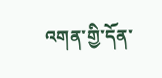འགན་གྱི་དོན་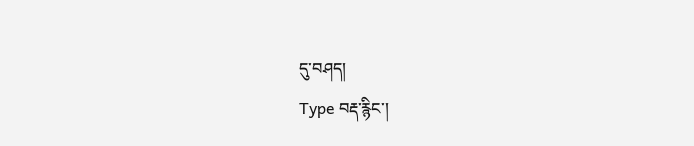དུ་བཤད།
Type བརྡ་རྙིང་།